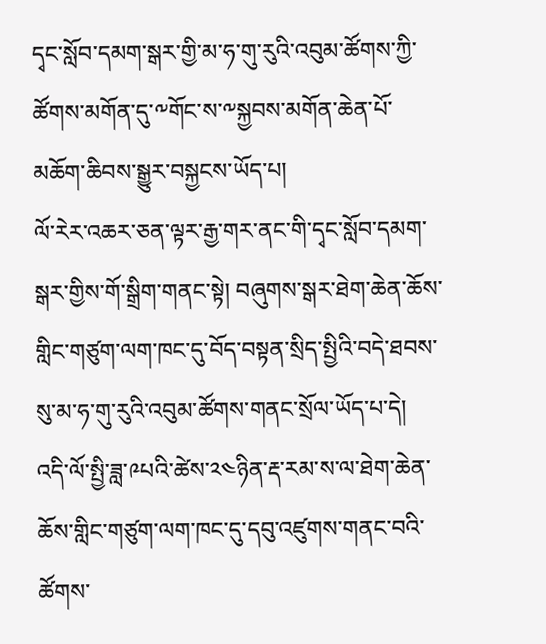དྭང་སློབ་དམག་སྒར་གྱི་མ་ཧ་གུ་རུའི་འབུམ་ཚོགས་ཀྱི་ཚོགས་མགོན་དུ་༸གོང་ས་༸སྐྱབས་མགོན་ཆེན་པོ་མཆོག་ཆིབས་སྒྱུར་བསྐྱངས་ཡོད་པ།
ལོ་རེར་འཆར་ཅན་ལྟར་རྒྱ་གར་ནང་གི་དྭང་སློབ་དམག་སྒར་གྱིས་གོ་སྒྲིག་གནང་སྟེ། བཞུགས་སྒར་ཐེག་ཆེན་ཆོས་གླིང་གཙུག་ལག་ཁང་དུ་བོད་བསྟན་སྲིད་སྤྱིའི་བདེ་ཐབས་སུ་མ་ཧ་གུ་རུའི་འབུམ་ཚོགས་གནང་སྲོལ་ཡོད་པ་དེ། འདི་ལོ་སྤྱི་ཟླ་༩པའི་ཚེས་༢༤ཉིན་རྡ་རམ་ས་ལ་ཐེག་ཆེན་ཆོས་གླིང་གཙུག་ལག་ཁང་དུ་དབུ་འཛུགས་གནང་བའི་ཚོགས་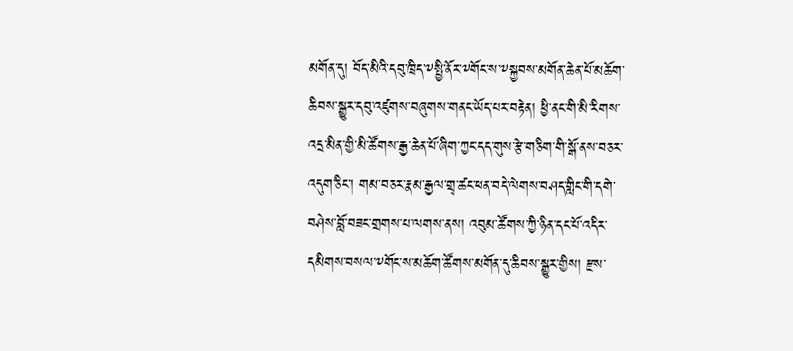མགོན་དུ། བོད་མིའི་དབུ་ཁྲིད་༸སྤྱི་ནོར་༸གོང་ས་༸སྐྱབས་མགོན་ཆེན་པོ་མཆོག་ཆིབས་སྒྱུར་དབུ་འཛུགས་བཞུགས་གནང་ཡོད་པར་བརྟེན། ཕྱི་ནང་གི་མི་རིགས་འདྲ་མིན་གྱི་མི་ཚོགས་རྒྱ་ཆེན་པོ་ཞིག་ཀྱང་དད་གུས་རྩེ་གཅིག་གི་སྒོ་ནས་བཅར་འདུག་ཅིང་། གམ་བཅར་རྣམ་རྒྱལ་གྲྭ་ཚང་ཕན་བདེ་ལེགས་བཤད་གླིང་གི་དགེ་བཤེས་བློ་བཟང་གྲགས་པ་ལགས་ནས། འབུམ་ཚོགས་ཀྱི་ཉིན་དང་པོ་འདིར་དམིགས་བསལ་༸གོང་ས་མཆོག་ཚོགས་མགོན་དུ་ཆིབས་སྒྱུར་གྱིས། རྫས་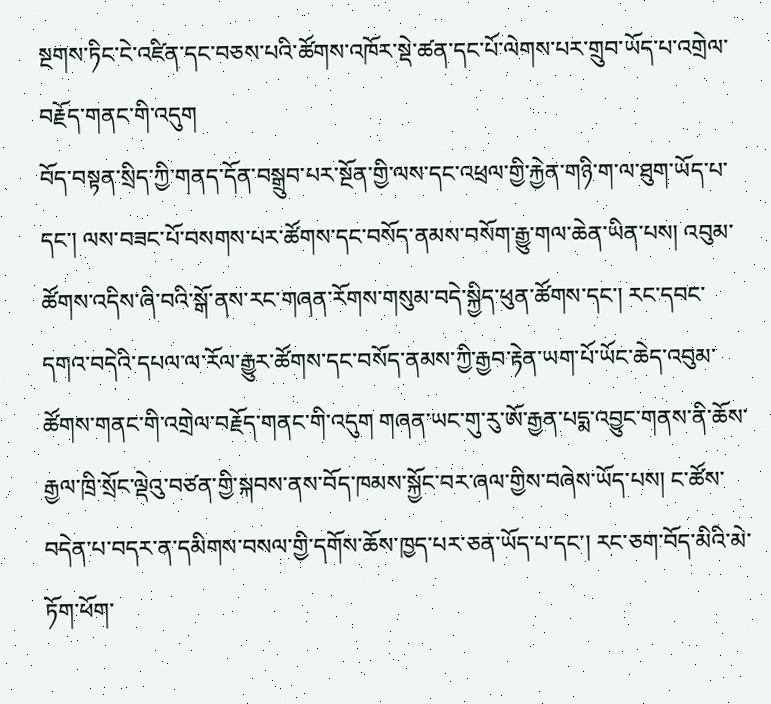སྔགས་ཏིང་ངེ་འཛིན་དང་བཅས་པའི་ཚོགས་འཁོར་སྡེ་ཚན་དང་པོ་ལེགས་པར་གྲུབ་ཡོད་པ་འགྲེལ་བརྗོད་གནང་གི་འདུག
བོད་བསྟན་སྲིད་ཀྱི་གནད་དོན་བསྒྲུབ་པར་སྔོན་གྱི་ལས་དང་འཕྲལ་གྱི་རྐྱེན་གཉི་ག་ལ་ཐུག་ཡོད་པ་དང་། ལས་བཟང་པོ་བསགས་པར་ཚོགས་དང་བསོད་ནམས་བསོག་རྒྱུ་གལ་ཆེན་ཡིན་པས། འབུམ་ཚོགས་འདིས་ཞི་བའི་སྒོ་ནས་རང་གཞན་རོགས་གསུམ་བདེ་སྐྱིད་ཕུན་ཚོགས་དང་། རང་དབང་དགའ་བདེའི་དཔལ་ལ་རོལ་རྒྱུར་ཚོགས་དང་བསོད་ནམས་ཀྱི་རྒྱབ་རྟེན་ཡག་པོ་ཡོང་ཆེད་འབུམ་ཚོགས་གནང་གི་འགྲེལ་བརྗོད་གནང་གི་འདུག གཞན་ཡང་གུ་རུ་ཨོ་རྒྱན་པདྨ་འབྱུང་གནས་ནི་ཆོས་རྒྱལ་ཁྲི་སྲོང་ལྡེའུ་བཙན་གྱི་སྐབས་ནས་བོད་ཁམས་སྐྱོང་བར་ཞལ་གྱིས་བཞེས་ཡོད་པས། ང་ཚོས་བདེན་པ་བདར་ན་དམིགས་བསལ་གྱི་དགོས་ཆོས་ཁྱད་པར་ཅན་ཡོད་པ་དང་། རང་ཅག་བོད་མིའི་མེ་ཏོག་ཕོག་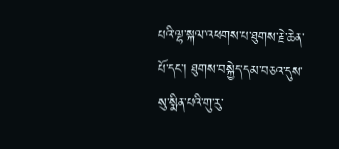པའི་ལྷ་སྐལ་འཕགས་པ་ཐུགས་རྗེ་ཆེན་པོ་དང་། ཐུགས་བསྐྱེད་དམ་བཅའ་དུས་སུ་སྨིན་པའི་གུ་རུ་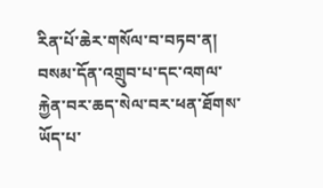རིན་པོ་ཆེར་གསོལ་བ་བཏབ་ན། བསམ་དོན་འགྲུབ་པ་དང་འགལ་རྐྱེན་བར་ཆད་སེལ་བར་ཕན་ཐོགས་ཡོད་པ་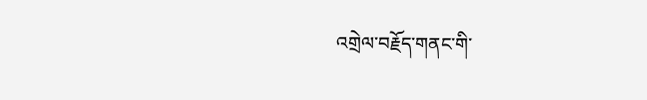འགྲེལ་བརྗོད་གནང་གི་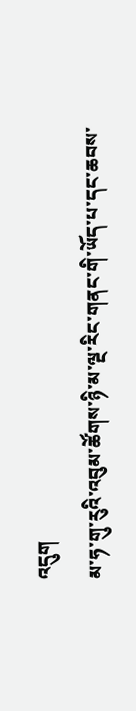འདུག
མ་ཧ་གུ་རུའི་འབུམ་ཚོགས་ཉི་མ་ལྔ་རིང་གནང་གི་ཡོད་པ་དང་ཆབས་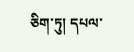ཅིག་ཏུ། དཔལ་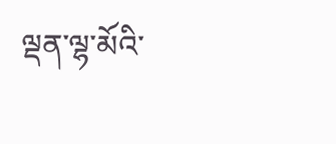ལྡན་ལྷ་མོའི་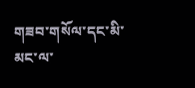གཟབ་གསོལ་དང་མི་མང་ལ་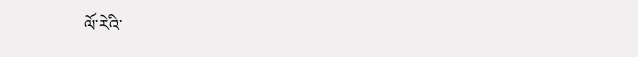ལོ་རེའི་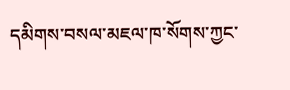དམིགས་བསལ་མཇལ་ཁ་སོགས་ཀྱང་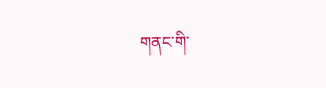གནང་གི་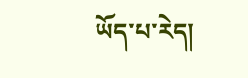ཡོད་པ་རེད།